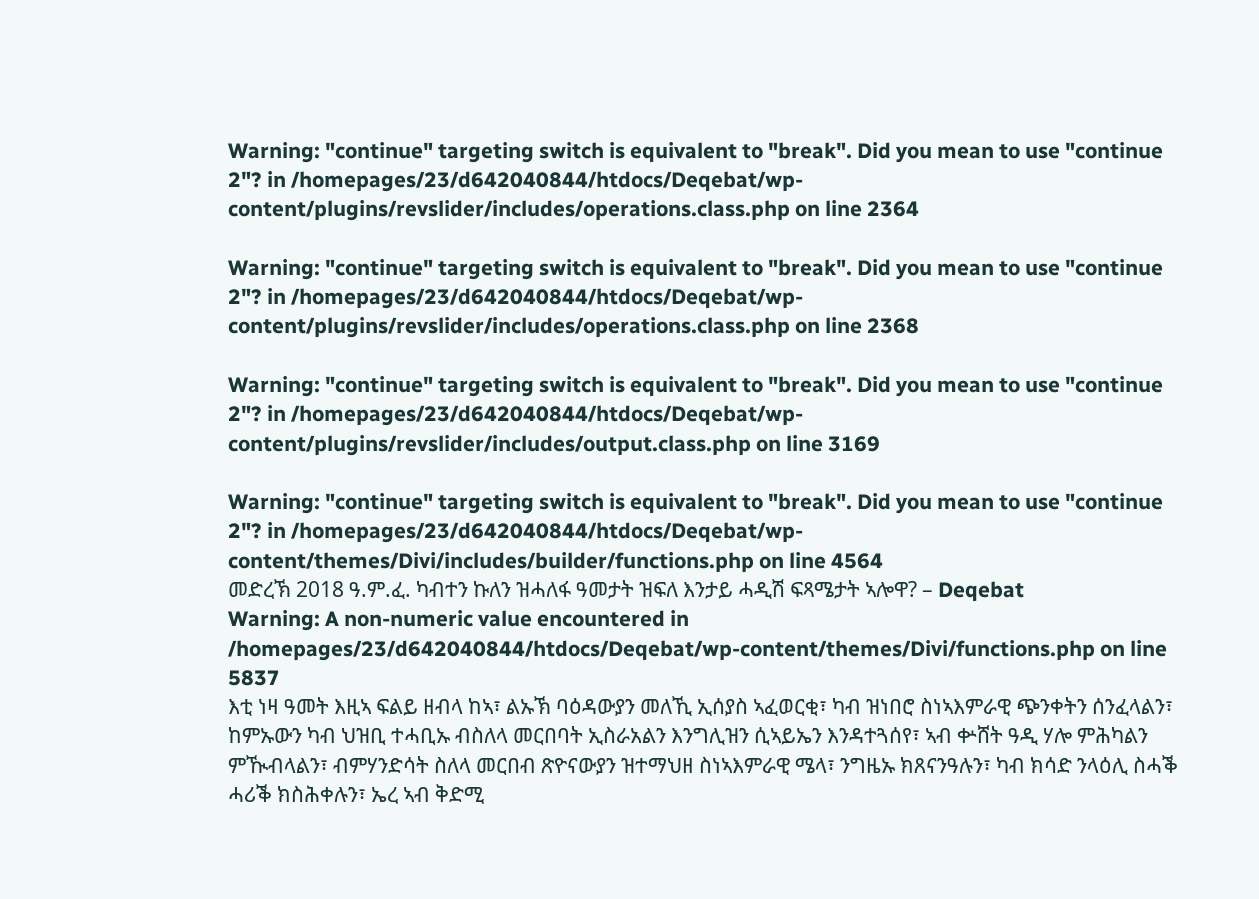Warning: "continue" targeting switch is equivalent to "break". Did you mean to use "continue 2"? in /homepages/23/d642040844/htdocs/Deqebat/wp-content/plugins/revslider/includes/operations.class.php on line 2364

Warning: "continue" targeting switch is equivalent to "break". Did you mean to use "continue 2"? in /homepages/23/d642040844/htdocs/Deqebat/wp-content/plugins/revslider/includes/operations.class.php on line 2368

Warning: "continue" targeting switch is equivalent to "break". Did you mean to use "continue 2"? in /homepages/23/d642040844/htdocs/Deqebat/wp-content/plugins/revslider/includes/output.class.php on line 3169

Warning: "continue" targeting switch is equivalent to "break". Did you mean to use "continue 2"? in /homepages/23/d642040844/htdocs/Deqebat/wp-content/themes/Divi/includes/builder/functions.php on line 4564
መድረኽ 2018 ዓ.ም.ፈ. ካብተን ኩለን ዝሓለፋ ዓመታት ዝፍለ እንታይ ሓዲሽ ፍጻሜታት ኣሎዋ? – Deqebat
Warning: A non-numeric value encountered in /homepages/23/d642040844/htdocs/Deqebat/wp-content/themes/Divi/functions.php on line 5837
እቲ ነዛ ዓመት እዚኣ ፍልይ ዘብላ ከኣ፣ ልኡኽ ባዕዳውያን መለኺ ኢሰያስ ኣፈወርቂ፣ ካብ ዝነበሮ ስነኣእምራዊ ጭንቀትን ሰንፈላልን፣ ከምኡውን ካብ ህዝቢ ተሓቢኡ ብስለላ መርበባት ኢስራአልን እንግሊዝን ሲኣይኤን እንዳተጓሰየ፣ ኣብ ቍሸት ዓዲ ሃሎ ምሕካልን ምዂብላልን፣ ብምሃንድሳት ስለላ መርበብ ጽዮናውያን ዝተማህዘ ስነኣእምራዊ ሜላ፣ ንግዜኡ ክጸናንዓሉን፣ ካብ ክሳድ ንላዕሊ ስሓቕ ሓሪቕ ክስሕቀሉን፣ ኤረ ኣብ ቅድሚ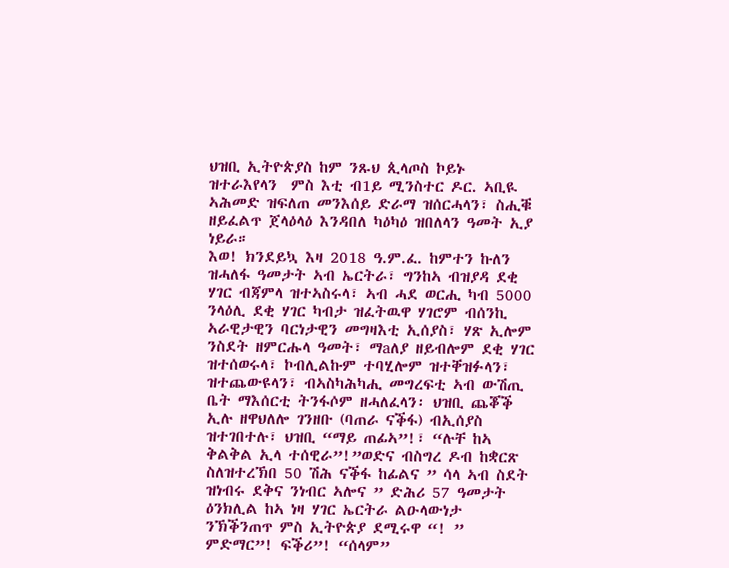ህዝቢ ኢትዮጵያስ ከም ንጹህ ጲላጦስ ኮይኑ ዝተራእየላን  ምስ እቲ ብ1ይ ሚንስተር ዶር. ኣቢዪ ኣሕመድ ዝፍለጠ መንእሰይ ድራማ ዝሰርሓላን፣ ስሒቑ ዘይፈልጥ ጀላዕላዕ እንዳበለ ካዕካዕ ዝበለላን ዓመት ኢያ ነይራ።
እወ! ክንደይኳ እዛ 2018 ዓ.ም.ፈ. ከምተን ኩለን ዝሓለፋ ዓመታት ኣብ ኤርትራ፣ ግንከኣ ብዝያዳ ደቂ ሃገር ብጃምላ ዝተኣስሩላ፣ ኣብ ሓደ ወርሒ ካብ 5000 ንላዕሊ ደቂ ሃገር ካብታ ዝፈትዉዋ ሃገሮም ብሰንኪ ኣራዊታዊን ባርነታዊን መግዛእቲ ኢሰያስ፣ ሃጽ ኢሎም ንስደት ዘምርሑላ ዓመት፣ ማaለያ ዘይብሎም ደቂ ሃገር ዝተሰወሩላ፣ ኮብሊልኩም ተባሂሎም ዝተቐዝፉላን፣ ዝተጨውዩላን፣ ብኣስካሕካሒ መግረፍቲ ኣብ ውሽጢ ቤት ማእሰርቲ ትንፋሶም ዘሓለፈላን፡ ህዝቢ ጨቖቕ ኢሉ ዘዋህለሎ ገንዘቡ (ባጠራ ናቕፋ) ብኢሰያስ ዝተገበተሉ፣ ህዝቢ “ማይ ጠፊኣ”!፣ “ሉቸ ከኣ ቅልቅል ኢላ ተሰዊራ”!”ወድና ብስግረ ዶብ ከቋርጽ ስለዝተረኽበ 50 ሽሕ ናቕፋ ከፊልና ” ሳላ ኣብ ስደት ዝነብሩ ደቅና ንነብር ኣሎና ” ድሕሪ 57 ዓመታት ዕንክሊል ከኣ ነዛ ሃገር ኤርትራ ልዑላውነታ ንኽቕንጠጥ ምስ ኢትዮጵያ ደሚሩዋ “! ” ምድማር”! ፍቕሪ”! “ሰላም”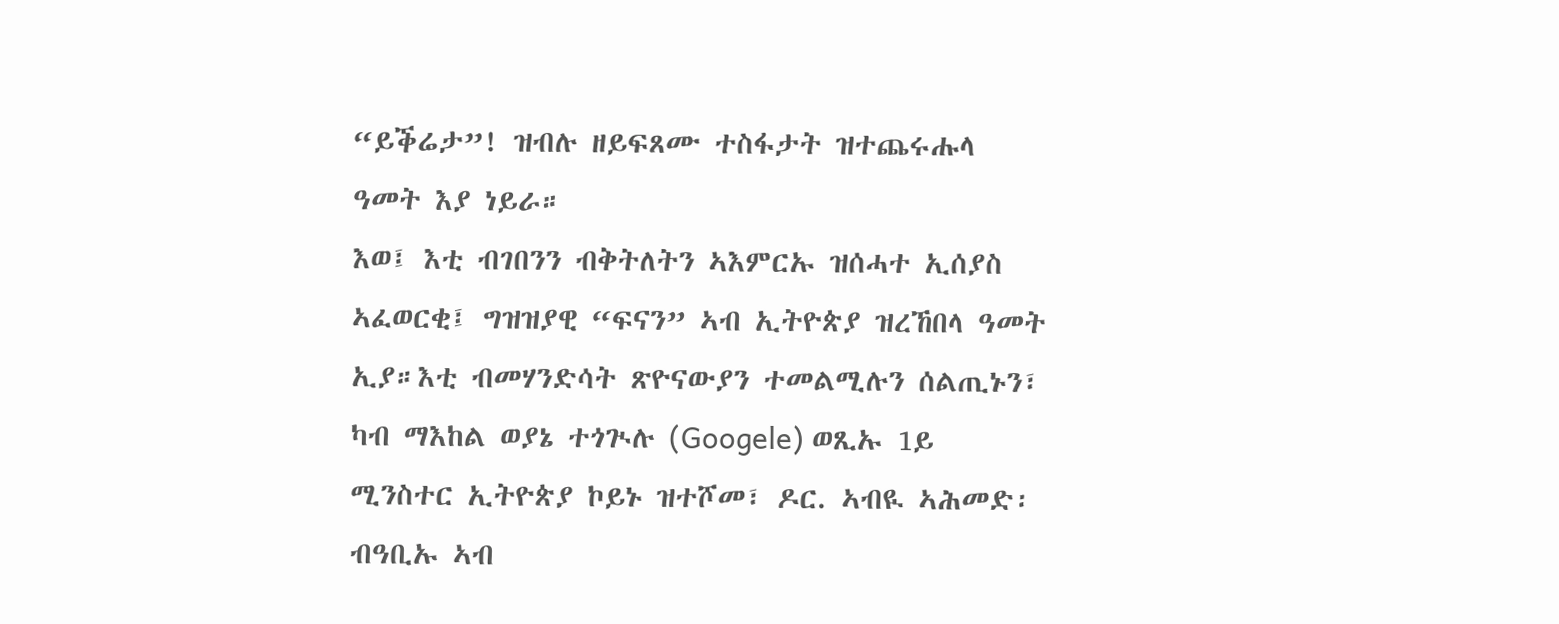“ይቕሬታ”! ዝብሉ ዘይፍጸሙ ተስፋታት ዝተጨሩሑላ ዓመት እያ ነይራ።
እወ፤ እቲ ብገበንን ብቅትለትን ኣእምርኡ ዝሰሓተ ኢሰያስ ኣፈወርቂ፤ ግዝዝያዊ “ፍናን” ኣብ ኢትዮጵያ ዝረኸበላ ዓመት ኢያ።እቲ ብመሃንድሳት ጽዮናውያን ተመልሚሉን ሰልጢኑን፣ ካብ ማእከል ወያኔ ተጎጒሉ (Googele) ወጺኡ 1ይ ሚንስተር ኢትዮጵያ ኮይኑ ዝተሾመ፣ ዶር. ኣብዪ ኣሕመድ፡ ብዓቢኡ ኣብ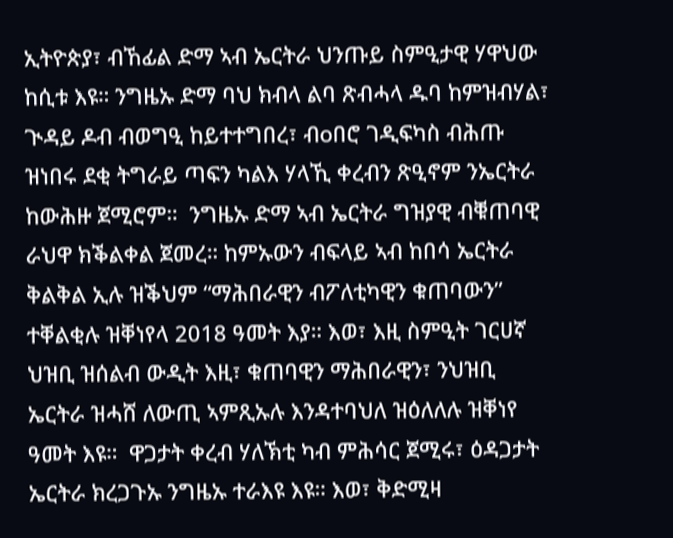ኢትዮጵያ፣ ብኸፊል ድማ ኣብ ኤርትራ ህንጡይ ስምዒታዊ ሃዋህው ከሲቱ እዩ። ንግዜኡ ድማ ባህ ክብላ ልባ ጽብሓላ ዱባ ከምዝብሃል፣ ጒዳይ ዶብ ብወግዒ ከይተተግበረ፣ ብoበሮ ገዲፍካስ ብሕጡ ዝነበሩ ደቂ ትግራይ ጣፍን ካልእ ሃላኺ ቀረብን ጽዒኖም ንኤርትራ ከውሕዙ ጀሚሮም።  ንግዜኡ ድማ ኣብ ኤርትራ ግዝያዊ ብቑጠባዊ ራህዋ ክቕልቀል ጀመረ። ከምኡውን ብፍላይ ኣብ ከበሳ ኤርትራ ቅልቅል ኢሉ ዝቕህም “ማሕበራዊን ብፖለቲካዊን ቁጠባውን” ተቐልቂሉ ዝቐነየላ 2018 ዓመት እያ። እወ፣ እዚ ስምዒት ገርሀኛ ህዝቢ ዝሰልብ ውዲት እዚ፣ ቁጠባዊን ማሕበራዊን፣ ንህዝቢ ኤርትራ ዝሓሸ ለውጢ ኣምጺኡሉ እንዳተባህለ ዝዕለለሉ ዝቐነየ ዓመት እዩ።  ዋጋታት ቀረብ ሃለኽቲ ካብ ምሕሳር ጀሚሩ፣ ዕዳጋታት ኤርትራ ክረጋጉኡ ንግዜኡ ተራእዩ እዩ። እወ፣ ቅድሚዛ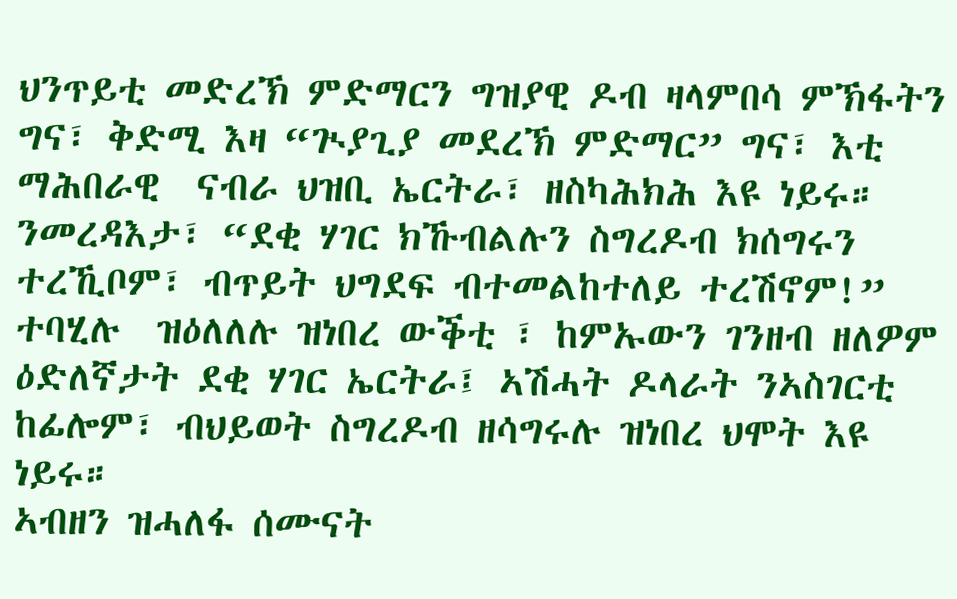ህንጥይቲ መድረኽ ምድማርን ግዝያዊ ዶብ ዛላምበሳ ምኽፋትን ግና፣ ቅድሚ እዛ “ጒያጊያ መደረኽ ምድማር” ግና፣ እቲ ማሕበራዊ  ናብራ ህዝቢ ኤርትራ፣ ዘስካሕክሕ እዩ ነይሩ። ንመረዳእታ፣ “ደቂ ሃገር ክኹብልሉን ስግረዶብ ክሰግሩን ተረኺቦም፣ ብጥይት ህግደፍ ብተመልከተለይ ተረሽኖም!” ተባሂሉ  ዝዕለለሉ ዝነበረ ውቕቲ ፣ ከምኡውን ገንዘብ ዘለዎም ዕድለኛታት ደቂ ሃገር ኤርትራ፤ ኣሽሓት ዶላራት ንኣስገርቲ ከፊሎም፣ ብህይወት ስግረዶብ ዘሳግሩሉ ዝነበረ ህሞት እዩ ነይሩ።
ኣብዘን ዝሓለፋ ሰሙናት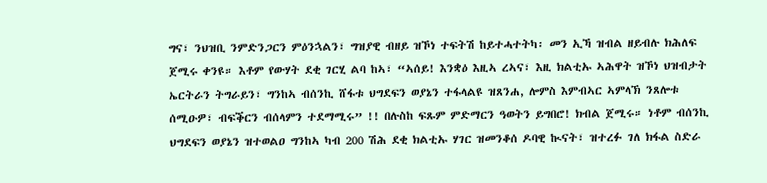ግና፣ ንህዝቢ ንምድንጋርን ምዕንኋልን፣ ግዝያዊ ብዘይ ዝኾነ ተፍትሽ ከይተሓተትካ፡ መን ኢኻ ዝብል ዘይብሉ ክሕለፍ ጀሚሩ ቀንዩ። እቶም የውሃት ደቂ ገርሂ ልባ ከኣ፣ “ኣሰይ! እንቋዕ እዚኣ ረኣና፣ እዚ ክልቲኡ ኣሕዋት ዝኾነ ህዝብታት ኤርትራን ትግራይን፣ ግንከኣ ብሰንኪ ሸፋቱ ህግደፍን ወያኔን ተፋላልዩ ዝጸንሐ, ሎምስ እምብኣር ኣምላኽ ንጸሎቱ ሰሚዑዎ፣ ብፍቕርን ብሰላምን ተደማሚሩ” !! በሉስከ ፍጹም ምድማርን ዓወትን ይግበሮ! ክብል ጀሚሩ። ነቶም ብሰንኪ ህግደፍን ወያኔን ዝተወልዐ ግንከኣ ካብ 200 ሽሕ ደቂ ክልቲኡ ሃገር ዝመንቆሰ ዶባዊ ኲናት፣ ዝተረፉ ገለ ክፋል ስድራ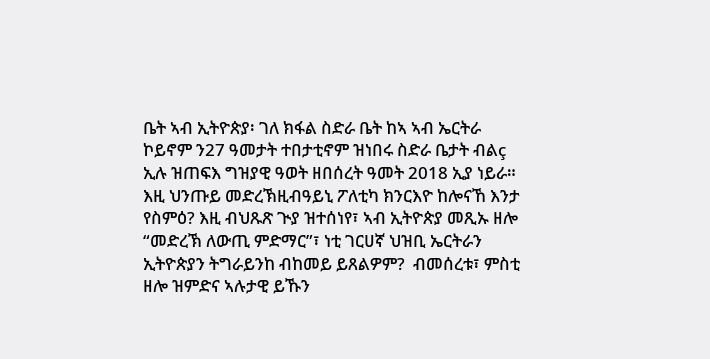ቤት ኣብ ኢትዮጵያ፡ ገለ ክፋል ስድራ ቤት ከኣ ኣብ ኤርትራ ኮይኖም ን27 ዓመታት ተበታቲኖም ዝነበሩ ስድራ ቤታት ብልç ኢሉ ዝጠፍእ ግዝያዊ ዓወት ዘበሰረት ዓመት 2018 ኢያ ነይራ።
እዚ ህንጡይ መድረኽዚብዓይኒ ፖለቲካ ክንርእዮ ከሎናኸ እንታ የስምዕ? እዚ ብህጹጽ ጒያ ዝተሰነየ፣ ኣብ ኢትዮጵያ መጺኡ ዘሎ “መድረኽ ለውጢ ምድማር”፣ ነቲ ገርሀኛ ህዝቢ ኤርትራን ኢትዮጵያን ትግራይንከ ብከመይ ይጸልዎም?  ብመሰረቱ፣ ምስቲ ዘሎ ዝምድና ኣሉታዊ ይኹን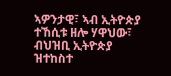ኣዎንታዊ፣ ኣብ ኢትዮጵያ ተኸሲቱ ዘሎ ሃዋህው፣ ብህዝቢ ኢትዮጵያ ዝተከስተ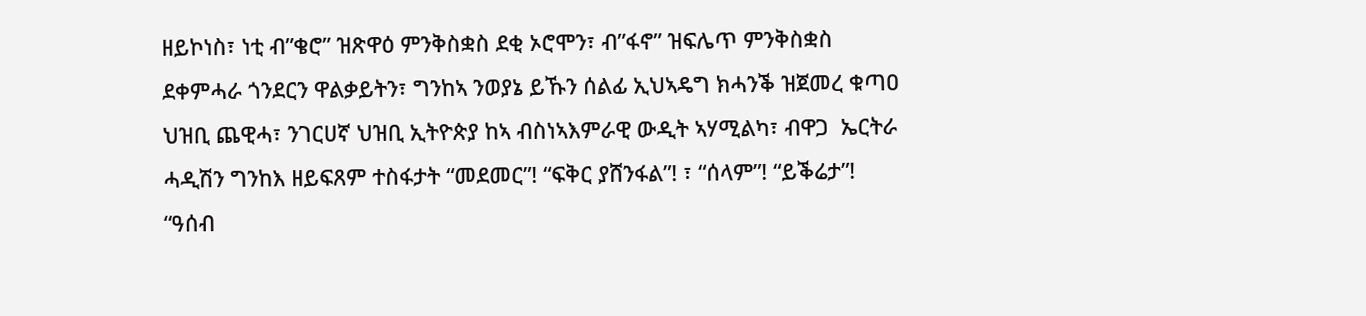ዘይኮነስ፣ ነቲ ብ”ቄሮ” ዝጽዋዕ ምንቅስቋስ ደቂ ኦሮሞን፣ ብ”ፋኖ” ዝፍሌጥ ምንቅስቋስ ደቀምሓራ ጎንደርን ዋልቃይትን፣ ግንከኣ ንወያኔ ይኹን ሰልፊ ኢህኣዴግ ክሓንቕ ዝጀመረ ቁጣዐ ህዝቢ ጨዊሓ፣ ንገርሀኛ ህዝቢ ኢትዮጵያ ከኣ ብስነኣእምራዊ ውዲት ኣሃሚልካ፣ ብዋጋ  ኤርትራ ሓዲሽን ግንከእ ዘይፍጸም ተስፋታት “መደመር”! “ፍቅር ያሸንፋል”! ፣ “ሰላም”! “ይቕሬታ”! “ዓሰብ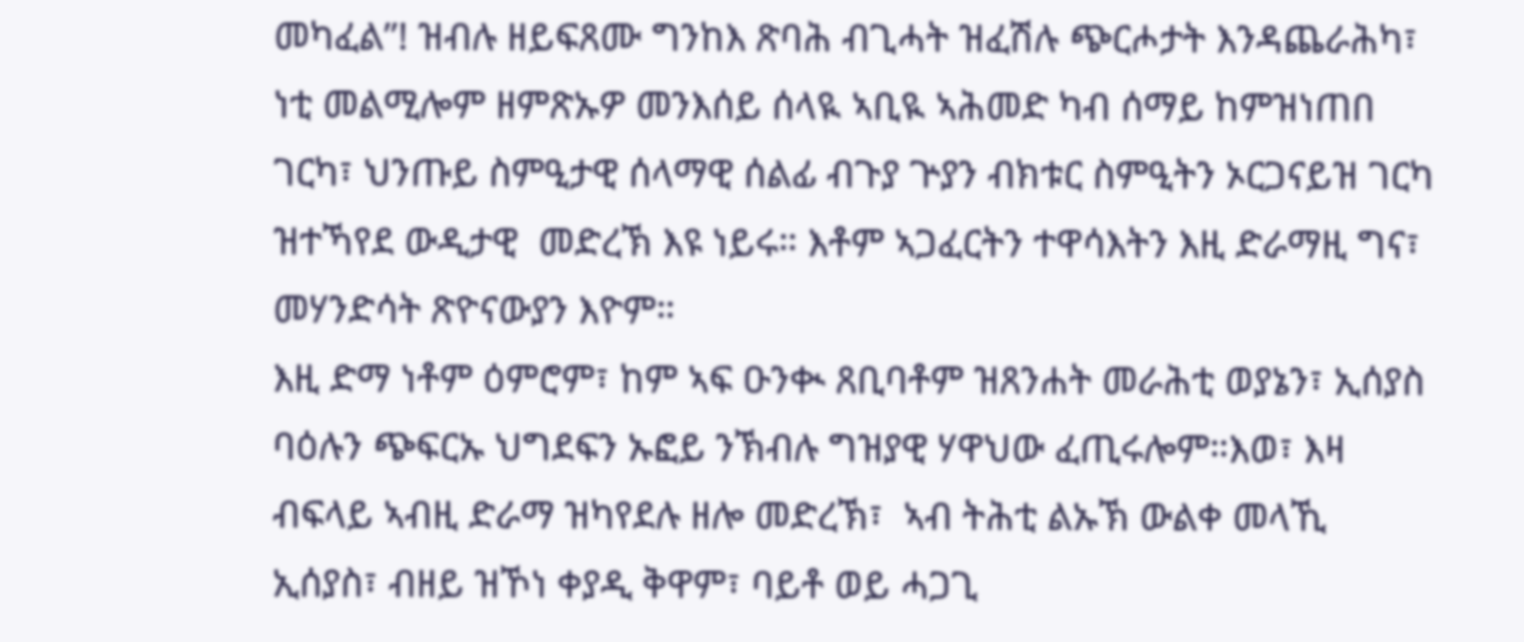መካፈል”! ዝብሉ ዘይፍጸሙ ግንከእ ጽባሕ ብጊሓት ዝፈሽሉ ጭርሖታት እንዳጨራሕካ፣ ነቲ መልሚሎም ዘምጽኡዎ መንእሰይ ሰላዪ ኣቢዪ ኣሕመድ ካብ ሰማይ ከምዝነጠበ ገርካ፣ ህንጡይ ስምዒታዊ ሰላማዊ ሰልፊ ብጉያ ጕያን ብክቱር ስምዒትን ኦርጋናይዝ ገርካ ዝተኻየደ ውዲታዊ  መድረኽ እዩ ነይሩ። እቶም ኣጋፈርትን ተዋሳእትን እዚ ድራማዚ ግና፣ መሃንድሳት ጽዮናውያን እዮም።
እዚ ድማ ነቶም ዕምሮም፣ ከም ኣፍ ዑንቊ ጸቢባቶም ዝጸንሐት መራሕቲ ወያኔን፣ ኢሰያስ ባዕሉን ጭፍርኡ ህግደፍን ኡፎይ ንኽብሉ ግዝያዊ ሃዋህው ፈጢሩሎም።እወ፣ እዛ ብፍላይ ኣብዚ ድራማ ዝካየደሉ ዘሎ መድረኽ፣  ኣብ ትሕቲ ልኡኽ ውልቀ መላኺ ኢሰያስ፣ ብዘይ ዝኾነ ቀያዲ ቅዋም፣ ባይቶ ወይ ሓጋጊ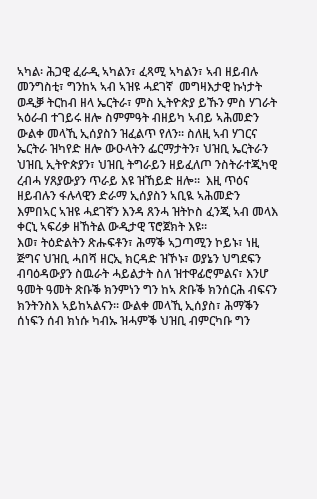ኣካል፡ ሕጋዊ ፈራዲ ኣካልን፣ ፈጻሚ ኣካልን፣ ኣብ ዘይብሉ መንግስቲ፣ ግንከኣ ኣብ ኣዝዩ ሓደገኛ  መግዛእታዊ ኩነታት ወዲቓ ትርከብ ዘላ ኤርትራ፣ ምስ ኢትዮጵያ ይኹን ምስ ሃገራት ኣዕራብ ተገይሩ ዘሎ ስምምዓት ብዘይካ ኣብይ ኣሕመድን ውልቀ መላኺ ኢሰያስን ዝፈልጥ የለን። ስለዚ ኣብ ሃገርና ኤርትራ ዝካየድ ዘሎ ውዑላትን ፌርማታትን፣ ህዝቢ ኤርትራን ህዝቢ ኢትዮጵያን፣ ህዝቢ ትግራይን ዘይፈለጦ ንስትራተጂካዊ ረብሓ ሃጸያውያን ጥራይ እዩ ዝኸይድ ዘሎ።  እዚ ጥዕና ዘይብሉን ፋሉላዊን ድራማ ኢሰያስን ኣቢዪ ኣሕመድን እምበኣር ኣዝዩ ሓደገኛን እንዳ ጸንሓ ዝትኮስ ፈንጂ ኣብ መላእ ቀርኒ ኣፍሪቃ ዘኸትል ውዲታዊ ፕሮጀክት እዩ።
እወ፣ ትዕድልትን ጽሑፍቶን፣ ሕማቕ ኣጋጣሚን ኮይኑ፣ ነዚ ጅግና ህዝቢ ሓበሻ ዘርኢ ክርዳድ ዝኾኑ፣ ወያኔን ህግደፍን ብባዕዳውያን ስዉራት ሓይልታት ስለ ዝተዋፊሮምልና፣ እንሆ ዓመት ዓመት ጽቡቕ ክንምነን ግን ከኣ ጽቡቕ ክንሰርሕ ብፍናን ክንትንስእ ኣይከኣልናን። ውልቀ መላኺ ኢሰያስ፣ ሕማቕን ሰነፍን ሰብ ክነሱ ካብኡ ዝሓምቕ ህዝቢ ብምርካቡ ግን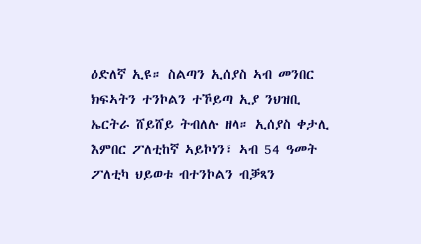ዕድለኛ ኢዩ። ስልጣን ኢሰያስ ኣብ መንበር ክፍኣትን ተንኮልን ተኾይጣ ኢያ ንህዝቢ ኤርትራ ሸይሸይ ትብለሉ ዘላ። ኢሰያስ ቀታሊ እምበር ፖለቲከኛ ኣይኮነን፣ ኣብ 54 ዓመት ፖለቲካ ህይወቱ ብተንኮልን ብቓጻን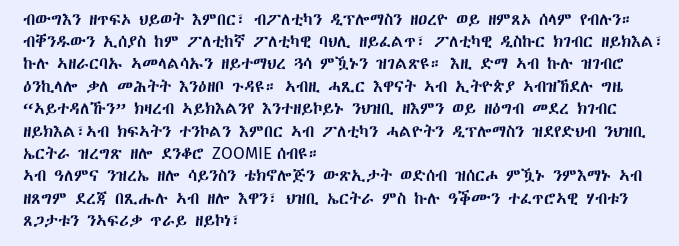ብውግእን ዘጥፍኦ ህይወት እምበር፣ ብፖለቲካን ዲፕሎማስን ዘዐረዮ ወይ ዘምጸኦ ሰላም የብሉን። ብቐንዱውን ኢሰያስ ከም ፖለቲከኛ ፖለቲካዊ ባህሊ ዘይፈልጥ፣ ፖለቲካዊ ዲስኩር ክገብር ዘይክእል፣ ኩሉ ኣዘራርባኡ ኣመላልሳኡን ዘይተማህረ ጓሳ ምዃኑን ዝገልጽዩ። እዚ ድማ ኣብ ኩሉ ዝገብሮ ዕንኪላሎ ቃለ መሕትት እንዕዘቦ ጉዳዩ። ኣብዚ ሓጺር እዋናት ኣብ ኢትዮጵያ ኣብዝኸደሉ ግዜ “ኣይተዳለኹን” ክዛረብ ኣይክእልንየ እንተዘይኮይኑ ንህዝቢ ዘእምን ወይ ዘዕግብ መደረ ክገብር ዘይክእል፣ኣብ ክፍኣትን ተንኮልን እምበር ኣብ ፖለቲካን ሓልዮትን ዲፕሎማስን ዝደየድህብ ንህዝቢ ኤርትራ ዝረግጽ ዘሎ ደንቆሮ ZOOMIE ሰብዩ።
ኣብ ዓለምና ንዝረኤ ዘሎ ሳይንስን ቴክኖሎጅን ውጽኢታት ወድሰብ ዝሰርሖ ምዃኑ ንምእማኑ ኣብ ዘጸግም ደረጃ በጺሑሉ ኣብ ዘሎ እዋን፣ ህዝቢ ኤርትራ ምስ ኩሉ ዓቕሙን ተፈጥሮኣዊ ሃብቱን ጸጋታቱን ንኣፍሪቃ ጥራይ ዘይኮነ፣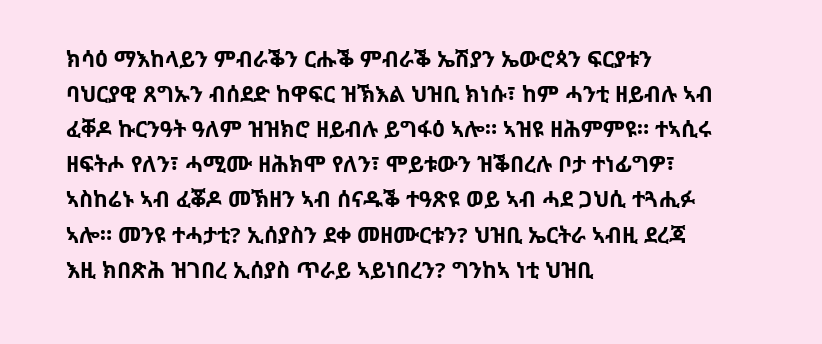ክሳዕ ማእከላይን ምብራቕን ርሑቕ ምብራቕ ኤሽያን ኤውሮጳን ፍርያቱን ባህርያዊ ጸግኡን ብሰደድ ከዋፍር ዝኽእል ህዝቢ ክነሱ፣ ከም ሓንቲ ዘይብሉ ኣብ ፈቐዶ ኩርንዓት ዓለም ዝዝክሮ ዘይብሉ ይግፋዕ ኣሎ። ኣዝዩ ዘሕምምዩ። ተኣሲሩ ዘፍትሖ የለን፣ ሓሚሙ ዘሕክሞ የለን፣ ሞይቱውን ዝቕበረሉ ቦታ ተነፊግዎ፣ ኣስከሬኑ ኣብ ፈቖዶ መኽዘን ኣብ ሰናዱቕ ተዓጽዩ ወይ ኣብ ሓደ ጋህሲ ተጓሒፉ ኣሎ። መንዩ ተሓታቲ? ኢሰያስን ደቀ መዘሙርቱን? ህዝቢ ኤርትራ ኣብዚ ደረጃ እዚ ክበጽሕ ዝገበረ ኢሰያስ ጥራይ ኣይነበረን? ግንከኣ ነቲ ህዝቢ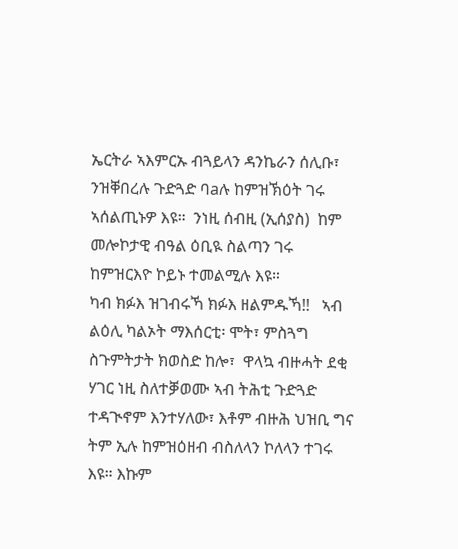ኤርትራ ኣእምርኡ ብጓይላን ዳንኬራን ሰሊቡ፣  ንዝቐበረሉ ጉድጓድ ባaሉ ከምዝኽዕት ገሩ ኣሰልጢኑዎ እዩ።  ንነዚ ሰብዚ (ኢሰያስ)  ከም መሎኮታዊ ብዓል ዕቢዪ ስልጣን ገሩ ከምዝርእዮ ኮይኑ ተመልሚሉ እዩ።
ካብ ክፉእ ዝገብሩኻ ክፉእ ዘልምዱኻ!!   ኣብ ልዕሊ ካልኦት ማእሰርቲ፡ ሞት፣ ምስጓግ ስጉምትታት ክወስድ ከሎ፣  ዋላኳ ብዙሓት ደቂ ሃገር ነዚ ስለተቓወሙ ኣብ ትሕቲ ጉድጓድ ተዳጒኖም እንተሃለው፣ እቶም ብዙሕ ህዝቢ ግና ትም ኢሉ ከምዝዕዘብ ብስለላን ኮለላን ተገሩ እዩ። እኩም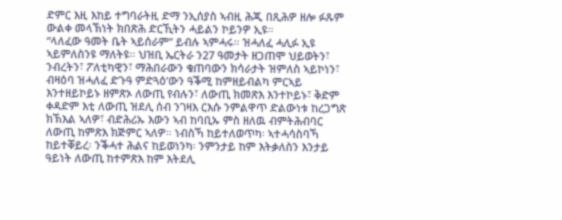ድምር እዚ እከይ ተግባራትዚ ድማ ንኢሰያስ ኣብዚ ሕጂ በጺሕዎ ዘሎ ፉጹም ውልቀ መላኽነት ክበጽሕ ድርኺትን ሓይልን ኮይንዎ ኢዩ።
“ላለፈው ዓመት ቤት ኣይሰራም” ይብሉ ኣምሓሩ። ዝሓለፈ ሓሊፉ ኢዩ ኣይምለስንዩ ማለትዩ። ህዝቢ ኤርትራ ን27 ዓመታት ዘጋጠሞ ህይወትን፣ ንብረትን፣ ፖለቲካዊን፣ ማሕበራውን ቁጠባውን ክሳራታት ዝምለስ ኣይኮነን፣ ብዛዕባ ዝሓለፈ ድጉዓ ምድጓዕ’ውን ዓቕሚ ከምዘይብልካ ምርኣይ እንተዘይኮይኑ ዘምጽኦ ለውጢ የብሉን፣ ለውጢ ክመጽእ እንተኮይኑ፣ ቅድም ቀዳድም እቲ ለውጢ ዝደሊ ሰብ ንገዛእ ርእሱ ንምልዋጥ ድልውነቱ ከረጋግጽ ክኽእል ኣለዎ፣ ብድሕሪኡ እውን ኣብ ከባቢኡ ምስ ዘለዉ ብምትሕብባር ለውጢ ከምጽእ ክጅምር ኣለዎ። ነብስኻ ከይተለወጥካ፡ ኣተሓሳስባኻ ከይተቐይረ፡ ንቕሓተ ሕልና ከይወነንካ፡ ንምንታይ ከም እትቃለስን እንታይ ዓይነት ለውጢ ከተምጽእ ከም እትደሊ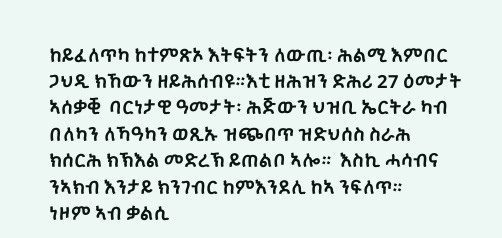ከይፈለጥካ ከተምጽኦ እትፍትን ለውጢ፡ ሕልሚ እምበር ጋህዲ ክኸውን ዘይሕሰብዩ።እቲ ዘሕዝን ድሕሪ 27 ዕመታት ኣሰቃቒ  ባርነታዊ ዓመታት፡ ሕጅውን ህዝቢ ኤርትራ ካብ በለካን ለኻዓካን ወጺኡ ዝጭበጥ ዝድህሰስ ስራሕ ክሰርሕ ክኽእል መድረኽ ይጠልቦ ኣሎ።  እስኪ ሓሳብና ንኣክብ እንታይ ክንገብር ከምእንደሊ ከኣ ንፍለጥ።
ነዞም ኣብ ቃልሲ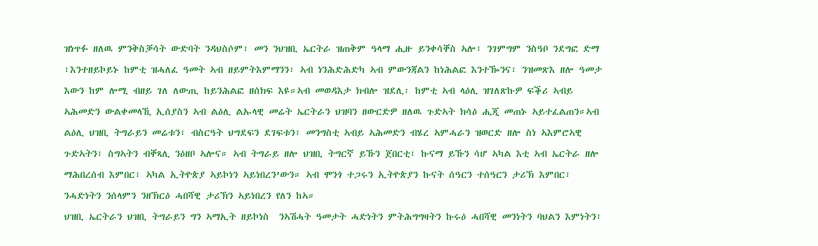ዝነጥፉ ዘለዉ ምንቅስቓሳት ውድባት ንዳህስሶም፣ መን ንህዝቢ ኤርትራ ዝጠቅም ዓላማ ሒዙ ይንቀሳቐስ ኣሎ፣ ንገምግም ንስዓቦ ንደግፎ ድማ ፣እንተዘይኮይኑ ከምቲ ዝሓለፈ ዓመት ኣብ ዘይምትእምማንን፣ ኣብ ነንሕድሕድካ ኣብ ምውንጃልን ከነሕልፎ እንተዀንና፣ ንዝመጽእ ዘሎ ዓመታ እውን ከም ሎሚ ብዘይ ገለ ለውጢ ከይንሕልፎ ዘሰክፍ እዩ።ኣብ መወዳእታ ክብሎ ዝደሊ፡ ከምቲ ኣብ ላዕሊ ዝገለጽኩዎ ፍቕሪ ኣብይ ኣሕመድን ውልቀመላኺ ኢሰያስን ኣብ ልዕሊ ልኡላዊ መሬት ኤርትራን ህዝባን ዘውርድዎ ዘለዉ ጉድኣት ክሳዕ ሒጂ መጠኑ ኣይተፈልጠን።ኣብ ልዕሊ ህዝቢ ትግራይን መሬቱን፣ ብስርዓት ህግደፍን ደገፍቱን፣ መንግስቲ ኣብይ ኣሕመድን ብሄረ ኣምሓራን ዝወርድ ዘሎ ስነ ኣእምሮኣዊ ጉድኣትን፣ ስግኣትን ብቐጻሊ ንዕዘቦ ኣሎና። ኣብ ትግራይ ዘሎ ህዝቢ ትግርኛ ይኹን ጀበርቲ፣ ኩናማ ይኹን ሳሆ ኣካል እቲ ኣብ ኤርትራ ዘሎ ማሕበረሰብ እምበር፣ ኣካል ኢትዮጵያ ኣይኮነን ኣይነበረን’ውን። ኣብ ሞንጎ ተጋሩን ኢትዮጵያን ኩናት ሰዓርን ተሰዓርን ታሪኽ እምበር፣ ንሓድነትን ንሰላምን ንዘኽርዕ ሓበሻዊ ታሪኽን ኣይነበረን የለን ከኣ።
ህዝቢ ኤርትራን ህዝቢ ትግራይን ግን ኣማኢት ዘይኮነስ  ንኣሽሓት ዓመታት ሓድነትን ምትሕግግዛትን ኩሩዕ ሓበሻዊ መንነትን ባህልን እምነትን፣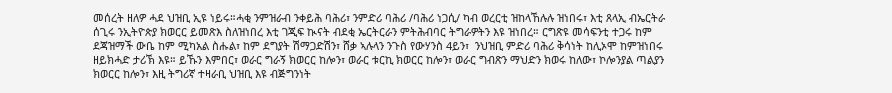መሰረት ዘለዎ ሓደ ህዝቢ ኢዩ ነይሩ።ሓቂ ንምዝራብ ንቀይሕ ባሕሪ፣ ንምድሪ ባሕሪ /ባሕሪ ነጋሲ/ ካብ ወረርቲ ዝከላኸሉሉ ዝነበሩ፣ እቲ ጸላኢ ብኤርትራ ሰጊሩ ንኢትዮጵያ ክወርር ይመጽእ ስለዝነበረ እቲ ገጂፍ ኲናት ብደቂ ኤርትርራን ምትሕብባር ትግራዎትን እዩ ዝነበረ። ርግጽዩ መሳፍንቲ ተጋሩ ከም ደጃዝማች ውቤ ከም ሚካአል ስሑል፣ ከም ደግያት ሽማጋድሽን፣ ሸቃ ኣሉላን ንጉስ የውሃንስ 4ይን፣  ንህዝቢ ምድሪ ባሕሪ ቅሳነት ከሊኦሞ ከምዝነበሩ ዘይክሓድ ታሪኽ እዩ። ይኹን እምበር፣ ወራር ግራኝ ክወርር ከሎን፣ ወራር ቱርኪ ክወርር ከሎን፣ ወራር ግብጽን ማህድን ክወሩ ከለው፣ ኮሎንያል ጣልያን ክወርር ከሎን፣ እዚ ትግሪኛ ተዛራቢ ህዝቢ እዩ ብጅግንነት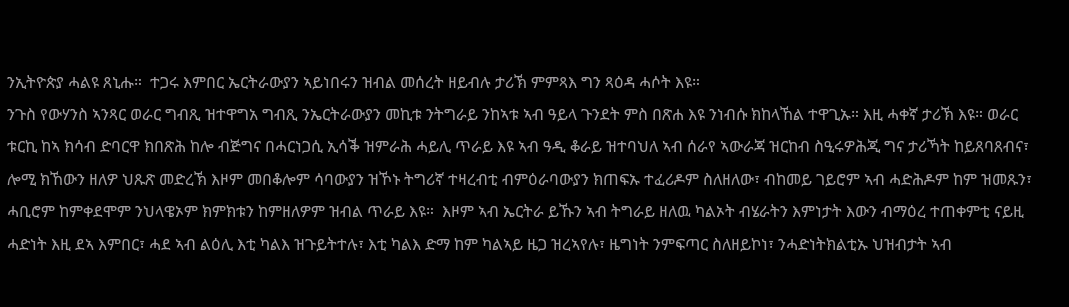ንኢትዮጵያ ሓልዩ ጸኒሑ።  ተጋሩ እምበር ኤርትራውያን ኣይነበሩን ዝብል መሰረት ዘይብሉ ታሪኽ ምምጻእ ግን ጻዕዳ ሓሶት እዩ።
ንጉስ የውሃንስ ኣንጻር ወራር ግብጺ ዝተዋግአ ግብጺ ንኤርትራውያን መኪቱ ንትግራይ ንከኣቱ ኣብ ዓይላ ጉንደት ምስ በጽሐ እዩ ንነብሱ ክከላኸል ተዋጊኡ። እዚ ሓቀኛ ታሪኽ እዩ። ወራር ቱርኪ ከኣ ክሳብ ድባርዋ ክበጽሕ ከሎ ብጅግና በሓርነጋሲ ኢሳቕ ዝምራሕ ሓይሊ ጥራይ እዩ ኣብ ዓዲ ቆራይ ዝተባህለ ኣብ ሰራየ ኣውራጃ ዝርከብ ስዒሩዎሕጂ ግና ታሪኻት ከይጸባጸብና፣ ሎሚ ክኸውን ዘለዎ ህጹጽ መድረኽ እዞም መበቆሎም ሳባውያን ዝኾኑ ትግሪኛ ተዛረብቲ ብምዕራባውያን ክጠፍኡ ተፈሪዶም ስለዘለው፣ ብከመይ ገይሮም ኣብ ሓድሕዶም ከም ዝመጹን፣ ሓቢሮም ከምቀደሞም ንህላዌኦም ክምክቱን ከምዘለዎም ዝብል ጥራይ እዩ።  እዞም ኣብ ኤርትራ ይኹን ኣብ ትግራይ ዘለዉ ካልኦት ብሄራትን እምነታት እውን ብማዕረ ተጠቀምቲ ናይዚ ሓድነት እዚ ደኣ እምበር፣ ሓደ ኣብ ልዕሊ እቲ ካልእ ዝጉይትተሉ፣ እቲ ካልእ ድማ ከም ካልኣይ ዜጋ ዝረኣየሉ፣ ዜግነት ንምፍጣር ስለዘይኮነ፣ ንሓድነትክልቲኡ ህዝብታት ኣብ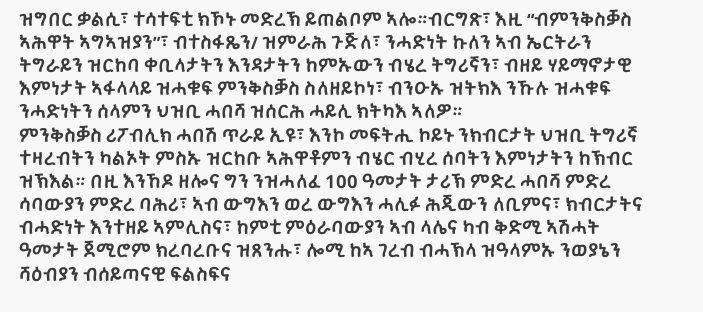ዝግበር ቃልሲ፣ ተሳተፍቲ ክኾኑ መድረኽ ይጠልቦም ኣሎ።ብርግጽ፣ እዚ “ብምንቅስቓስ ኣሕዋት ኣግኣዝያን”፣ ብተስፋጼን/ ዝምራሕ ጉጅለ፣ ንሓድነት ኩለን ኣብ ኤርትራን ትግራይን ዝርከባ ቀቢላታትን እንዳታትን ከምኡውን ብሄረ ትግሪኛን፣ ብዘይ ሃይማኖታዊ እምነታት ኣፋላላይ ዝሓቁፍ ምንቅስቓስ ስለዘይኮነ፣ ብንዑኡ ዝትክእ ንኹሉ ዝሓቁፍ ንሓድነትን ሰላምን ህዝቢ ሓበሻ ዝሰርሕ ሓይሊ ክትካእ ኣለዎ።
ምንቅስቓስ ሪፖብሊክ ሓበሽ ጥራይ ኢዩ፣ እንኮ መፍትሒ ኮይኑ ንክብርታት ህዝቢ ትግሪኛ ተዛረብትን ካልኦት ምስኡ ዝርከቡ ኣሕዋቶምን ብሄር ብሂረ ሰባትን እምነታትን ከኽብር ዝኽእል። በዚ እንኸዶ ዘሎና ግን ንዝሓለፈ 100 ዓመታት ታሪኽ ምድረ ሓበሻ ምድረ ሳባውያን ምድረ ባሕሪ፣ ኣብ ውግእን ወረ ውግእን ሓሊፉ ሕጂውን ለቢምና፣ ክብርታትና ብሓድነት እንተዘይ ኣምሊስና፣ ከምቲ ምዕራባውያን ኣብ ላሌና ካብ ቅድሚ ኣሽሓት ዓመታት ጀሚሮም ክረባረቡና ዝጸንሑ፣ ሎሚ ከኣ ገረብ ብሓኽላ ዝዓላምኡ ንወያኔን ሻዕብያን ብሰይጣናዊ ፍልስፍና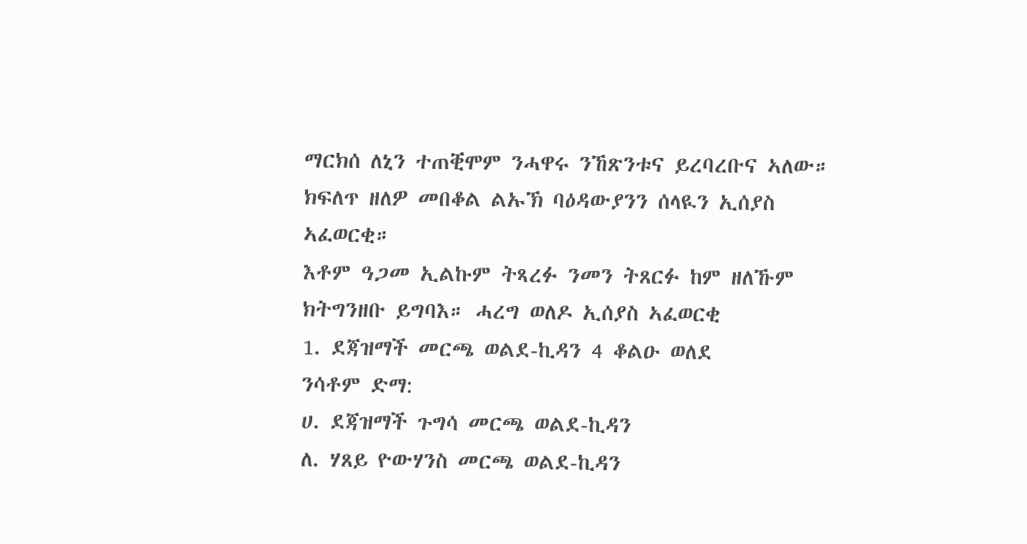ማርክሰ ለኒን ተጠቒሞም ንሓዋሩ ንኸጽንቱና ይረባረቡና ኣለው።
ክፍለጥ ዘለዎ መበቆል ልኡኽ ባዕዳውያንን ሰላዪን ኢሰያስ ኣፈወርቂ።
እቶም ዓጋመ ኢልኩም ትጻረፉ ንመን ትጸርፉ ከም ዘለኹም ክትግንዘቡ ይግባእ። ሓረግ ወለዶ ኢሰያስ ኣፈወርቂ
1. ደጃዝማች መርጫ ወልደ-ኪዳን 4 ቆልዑ ወለደ
ንሳቶም ድማ:
ሀ. ደጃዝማች ጉግሳ መርጫ ወልደ-ኪዳን
ለ. ሃጸይ ዮውሃንስ መርጫ ወልደ-ኪዳን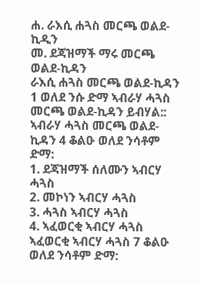ሐ. ራእሲ ሐጓስ መርጫ ወልደ-ኪዲን
መ. ደጃዝማች ማሩ መርጫ ወልደ-ኪዳን
ራእሲ ሐጓስ መርጫ ወልደ-ኪዳን
1 ወለደ ንሱ ድማ ኣብራሃ ሓጓስ መርጫ ወልደ-ኪዳን ይብሃል::
ኣብራሃ ሓጓስ መርጫ ወልደ-ኪዳን 4 ቆልዑ ወለደ ንሳቶም ድማ:
1. ደጃዝማች ሰለሙን ኣብርሃ ሓጓስ
2. መኮነን ኣብርሃ ሓጓስ
3. ሓጓስ ኣብርሃ ሓጓስ
4. ኣፈወርቂ ኣብርሃ ሓጓስ ኣፈወርቂ ኣብርሃ ሓጓስ 7 ቆልዑ ወለደ ንሳቶም ድማ: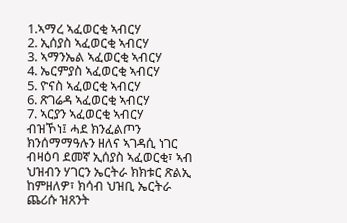1.ኣማረ ኣፈወርቂ ኣብርሃ
2. ኢሰያስ ኣፈወርቂ ኣብርሃ
3. ኣማንኤል ኣፈወርቂ ኣብርሃ
4. ኤርምያስ ኣፈወርቂ ኣብርሃ
5. ዮናስ ኣፈወርቂ ኣብርሃ
6. ጽገሬዳ ኣፈወርቂ ኣብርሃ
7. ኣርያን ኣፈወርቂ ኣብርሃ
ብዝኾነ፤ ሓደ ክንፈልጦን ክንሰማማዓሉን ዘለና ኣገዳሲ ነገር ብዛዕባ ደመኛ ኢሰያስ ኣፈወርቂ፣ ኣብ ህዝብን ሃገርን ኤርትራ ክክቱር ጽልኢ ከምዘለዎ፣ ክሳብ ህዝቢ ኤርትራ ጨሪሱ ዝጸንት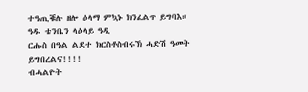ተዓጢቑሉ ዘሎ ዕላማ ምኳኑ ክንፈልጥ ይግባእ። ዓዱ ቴንቤን ላዕላይ ዓዲ
ርሑስ በዓል ልደተ ክርስቶስብሩኽ ሓድሽ ዓመት ይግበረልና!!!!
ብሓልዮት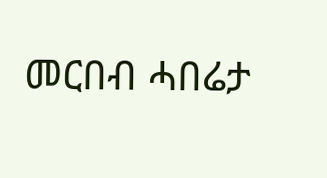መርበብ ሓበሬታ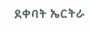ደቀባት ኤርትራ